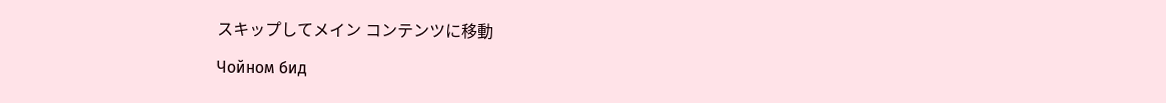スキップしてメイン コンテンツに移動

Чойном бид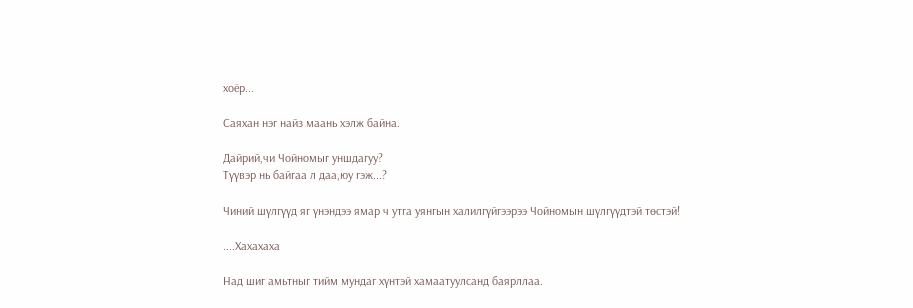хоёр...

Саяхан нэг найз маань хэлж байна.

Дайрий,чи Чойномыг уншдагуу?
Түүвэр нь байгаа л даа,юу гэж...?

Чиний шүлгүүд яг үнэндээ ямар ч утга уянгын халилгүйгээрээ Чойномын шүлгүүдтэй төстэй!

....Хахахаха

Над шиг амьтныг тийм мундаг хүнтэй хамаатуулсанд баярллаа.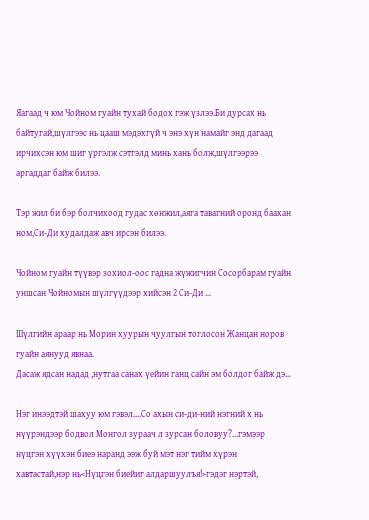Яагаад ч юм Чойном гуайн тухай бодох гэж үзлээ.Би дурсах нь байтугай,шүлгээс нь цааш мэдэхгүй ч энэ хүн намайг энд дагаад ирчихсэн юм шиг үргэлж сэтгэлд минь хань болж,шүлгээрээ аргаддаг байж билээ.

Тэр жил би бэр болчихоод гудас хөнжил,аяга тавагний оронд баахан ном,Си-Ди худалдаж авч ирсэн билээ.

Чойном гуайн түүвэр зохиол-оос гадна жүжигчин Сосорбарам гуайн уншсан Чойномын шүлгүүдээр хийсэн 2 Си-Ди ...

Шүлгийн араар нь Морин хуурын чуулгын тоглосон Жанцан норов гуайн аянууд явнаа.
Дасаж ядсан надад ,нутгаа санах үейин ганц сайн эм болдог байж дэ...

Нэг инээдтэй шахуу юм гэвэл....Со ахын си-ди-ний нэгний х нь нүүрэндээр бодвол Монгол зураач л зурсан боловуу?...гэмээр нүцгэн хүүхэн биеэ наранд ээж буй мэт нэг тийм хүрэн хавтастай,нэр нь<Нүцгэн биейиг алдаршуулъя!>гэдэг нэртэй,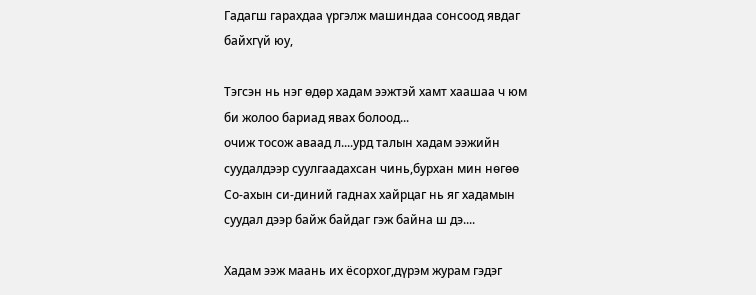Гадагш гарахдаа үргэлж машиндаа сонсоод явдаг байхгүй юу,

Тэгсэн нь нэг өдөр хадам ээжтэй хамт хаашаа ч юм би жолоо бариад явах болоод...
очиж тосож аваад л....уpд талын хадам ээжийн суудалдээр суулгаадахсан чинь,бурхан мин нөгөө Со-ахын си-диний гаднах хайpцаг нь яг хадамын суудал дээр байж байдаг гэж байна ш дэ....

Хадам ээж маань их ёсорхог,дүрэм журам гэдэг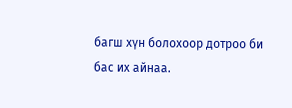багш хүн болохоор дотроо би бас их айнаа.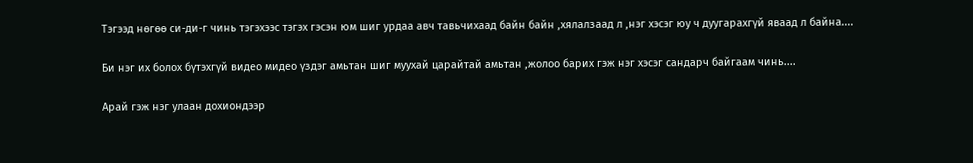Тэгээд нөгөө си-ди-г чинь тэгэхээс тэгэх гэсэн юм шиг урдаа авч тавьчихаад байн байн ,хялалзаад л ,нэг хэсэг юу ч дуугарахгүй яваад л байна....

Би нэг их болох бүтэхгүй видео мидео үздэг амьтан шиг муухай царайтай амьтан ,жолоо барих гэж нэг хэсэг сандарч байгаам чинь....

Арай гэж нэг улаан дохиондээр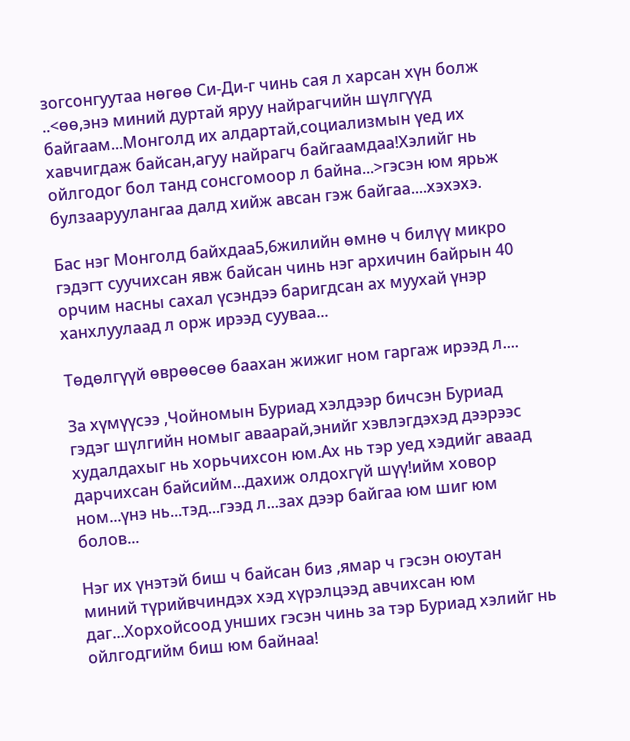зогсонгуутаа нөгөө Си-Ди-г чинь сая л харсан хүн болж ..<өө,энэ миний дуртай яруу найрагчийн шүлгүүд байгаам...Монголд их алдартай,социализмын үед их хавчигдаж байсан,агуу найрагч байгаамдаа!Хэлийг нь ойлгодог бол танд сонсгомоор л байна...>гэсэн юм ярьж булзааруулангаа далд хийж авсан гэж байгаа....хэхэхэ.

Бас нэг Монголд байхдаа5,6жилийн өмнө ч билүү микро гэдэгт суучихсан явж байсан чинь нэг архичин байрын 40 орчим насны сахал үсэндээ баригдсан ах муухай үнэр ханхлуулаад л орж ирээд сууваа...

Төдөлгүүй өврөөсөө баахан жижиг ном гаргаж ирээд л....

За хүмүүсээ ,Чойномын Буриад хэлдээр бичсэн Буриад гэдэг шүлгийн номыг аваарай,энийг хэвлэгдэхэд дээрээс худалдахыг нь хорьчихсон юм.Ах нь тэр уед хэдийг аваад дарчихсан байсийм...дахиж олдохгүй шүү!ийм ховор ном...үнэ нь...тэд...гээд л...зах дээр байгаа юм шиг юм болов...

Нэг их үнэтэй биш ч байсан биз ,ямар ч гэсэн оюутан миний түрийвчиндэх хэд хүрэлцээд авчихсан юм даг...Хорхойсоод унших гэсэн чинь за тэр Буриад хэлийг нь ойлгодгийм биш юм байнаа!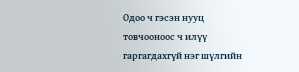Одоо ч гэсэн нууц товчооноос ч илүү гаргагдахгүй нэг шүлгийн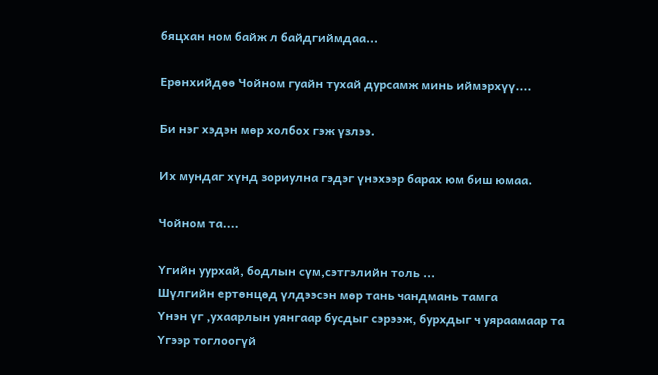бяцхан ном байж л байдгиймдаа...

Ерөнхийдөө Чойном гуайн тухай дурсамж минь иймэрхүү....

Би нэг хэдэн мөр холбох гэж үзлээ.

Их мундаг хүнд зориулна гэдэг үнэхээр барах юм биш юмаа.

Чойном та....

Үгийн уурхай, бодлын сүм,сэтгэлийн толь ...
Шүлгийн ертөнцөд үлдээсэн мөр тань чандмань тамга
Үнэн үг ,ухаарлын уянгаар бусдыг сэрээж, бурхдыг ч уяраамаар та
Үгээр тоглоогүй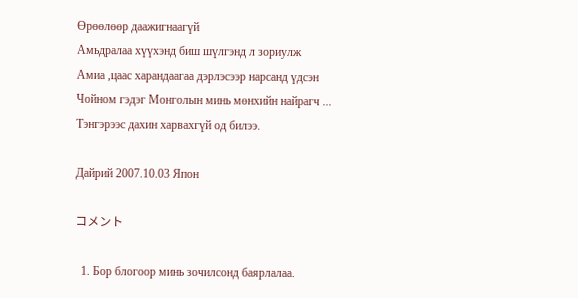Өрөөлөөр даажигнаагүй
Амьдралаа хүүхэнд биш шүлгэнд л зориулж
Амиа ,цаас харандаагаа дэрлэсээр нарсанд үдсэн
Чойном гэдэг Монголын минь мөнхийн найрагч ...
Тэнгэрээс дахин харвахгүй од билээ.

Дайрий 2007.10.03 Япон

コメント

  1. Бор блогоор минь зочилсонд баярлалаа.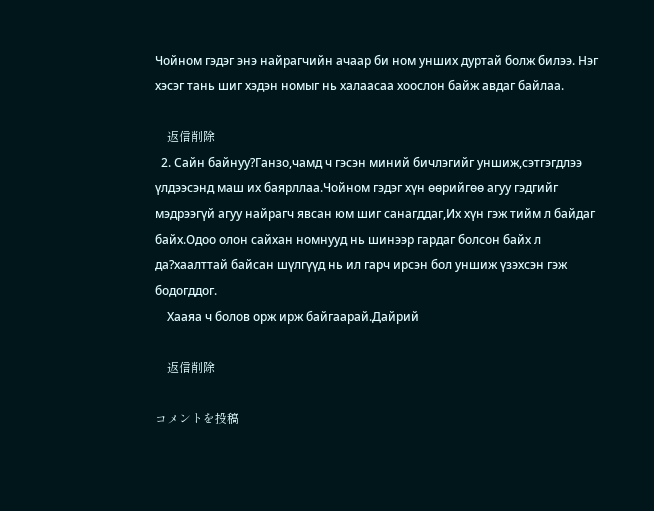Чойном гэдэг энэ найрагчийн ачаар би ном унших дуртай болж билээ. Нэг хэсэг тань шиг хэдэн номыг нь халаасаа хоослон байж авдаг байлаа.

    返信削除
  2. Сайн байнуу?Ганзо,чамд ч гэсэн миний бичлэгийг уншиж,сэтгэгдлээ үлдээсэнд маш их баярллаа.Чойном гэдэг хүн өөрийгөө агуу гэдгийг мэдрээгүй агуу найрагч явсан юм шиг санагддаг,Их хүн гэж тийм л байдаг байх.Одоо олон сайхан номнууд нь шинээр гардаг болсон байх л да?хаалттай байсан шүлгүүд нь ил гарч ирсэн бол уншиж үзэхсэн гэж бодогддог.
    Хааяа ч болов орж ирж байгаарай.Дайрий

    返信削除

コメントを投稿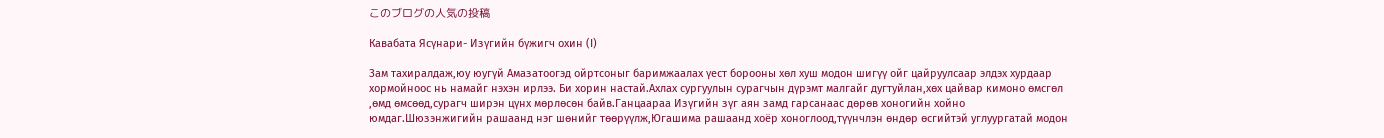このブログの人気の投稿

Кавабата Ясүнари- Изүгийн бүжигч охин (Ⅰ)

Зам тахиралдаж,юу юугүй Амазатоогэд ойртсоныг баримжаалах үест борооны хөл хуш модон шигүү ойг цайруулсаар элдэх хурдаар хормойноос нь намайг нэхэн ирлээ. Би хорин настай.Ахлах сургуулын сурагчын дүрэмт малгайг дугтуйлан,хөх цайвар кимоно өмсгөл ,өмд өмсөөд,сурагч ширэн цүнх мөрлөсөн байв.Ганцаараа Изүгийн зүг аян замд гарсанаас дөрөв хоногийн хойно юмдаг.Шюзэнжигийн рашаанд нэг шөнийг төөрүүлж,Югашима рашаанд хоёр хоноглоод,түүнчлэн өндөр өсгийтэй углуургатай модон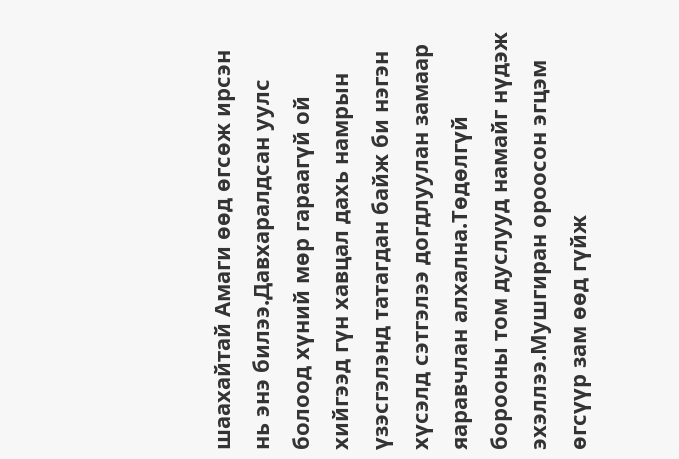шаахайтай Амаги өөд өгсөж ирсэн нь энэ билээ.Давхаралдсан уулс болоод хүний мөр гараагүй ой хийгээд гүн хавцал дахь намрын үзэсгэлэнд татагдан байж би нэгэн хүсэлд сэтгэлээ догдлуулан замаар яаравчлан алхална.Төдөлгүй борооны том дуслууд намайг нүдэж эхэллээ.Мушгиран ороосон эгцэм өгсүүр зам өөд гүйж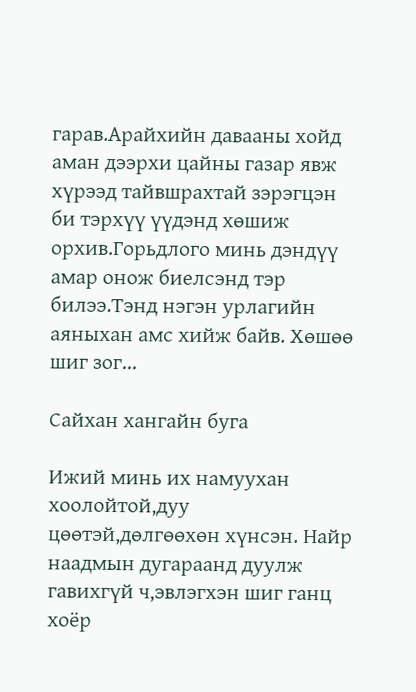гарав.Арайхийн давааны хойд аман дээрхи цайны газар явж хүрээд тайвшрахтай зэрэгцэн би тэрхүү үүдэнд хөшиж орхив.Горьдлого минь дэндүү амар онож биелсэнд тэр билээ.Тэнд нэгэн урлагийн аяныхан амс хийж байв. Хөшөө шиг зог...

Сайхан хангайн буга

Ижий минь их намуухан хоолойтой,дуу цөөтэй,дөлгөөхөн хүнсэн. Найр наадмын дугараанд дуулж гавихгүй ч,эвлэгхэн шиг ганц хоёр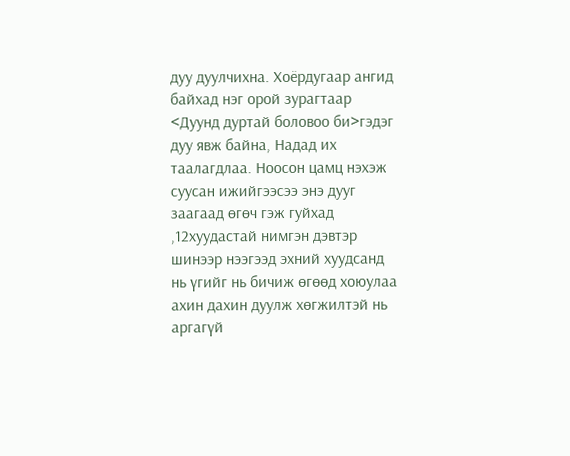дуу дуулчихна. Хоёрдугаар ангид байхад нэг орой зурагтаар <Дуунд дуртай боловоо би>гэдэг дуу явж байна, Надад их таалагдлаа. Ноосон цамц нэхэж суусан ижийгээсээ энэ дууг заагаад өгөч гэж гуйхад ,12хуудастай нимгэн дэвтэр шинээр нээгээд эхний хуудсанд нь үгийг нь бичиж өгөөд хоюулаа ахин дахин дуулж хөгжилтэй нь аргагүй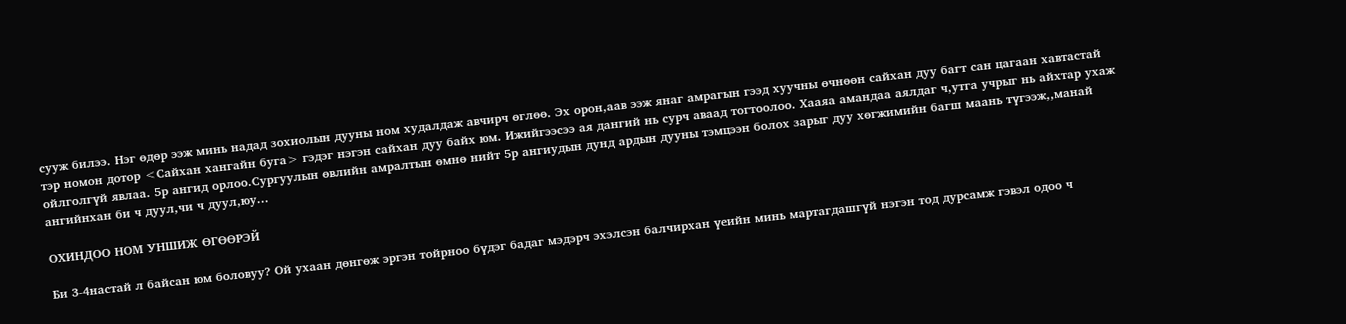сууж билээ. Нэг өдөр ээж минь надад зохиолын дууны ном худалдаж авчирч өглөө. Эх орон,аав ээж янаг амрагын гээд хуучны өчнөөн сайхан дуу багт сан цагаан хавтастай тэр номон дотор <Сайхан хангайн буга> гэдэг нэгэн сайхан дуу байх юм. Ижийгээсээ ая дангий нь сурч аваад тогтоолоо. Хааяа амандаа аялдаг ч,утга учрыг нь айхтар ухаж ойлголгүй явлаа. 5р ангид орлоо.Сургуулын өвлийн амралтын өмнө нийт 5р ангиудын дунд ардын дууны тэмцээн болох зарыг дуу хөгжимийн багш маань түгээж,,манай ангийнхан би ч дуул,чи ч дуул,юу...

ОХИНДОО НОМ УНШИЖ ӨГӨӨРЭЙ

Би 3-4настай л байсан юм боловуу? Ой ухаан дөнгөж эргэн тойрноо бүдэг бадаг мэдэрч эхэлсэн балчирхан үеийн минь мартагдашгүй нэгэн тод дурсамж гэвэл одоо ч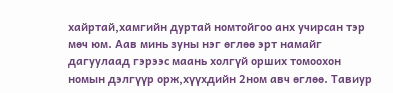хайртай,хамгийн дуртай номтойгоо анх учирсан тэр мөч юм. Аав минь зуны нэг өглөө эрт намайг дагуулаад гэрээс маань холгүй орших томоохон номын дэлгүүр орж,хүүхдийн 2ном авч өглөө. Тавиур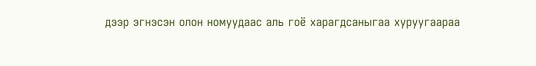дээр эгнэсэн олон номуудаас аль гоё харагдсаныгаа хуруугаараа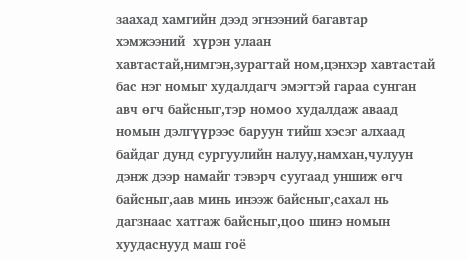заахад хамгийн дээд эгнээний багавтар хэмжээний  хүрэн улаан хавтастай,нимгэн,зурагтай ном,цэнхэр хавтастай бас нэг номыг худалдагч эмэгтэй гараа сунган авч өгч байсныг,тэр номоо худалдаж аваад номын дэлгүүрээс баруун тийш хэсэг алхаад байдаг дунд сургуулийн налуу,намхан,чулуун дэнж дээр намайг тэвэрч суугаад уншиж өгч байсныг,аав минь инээж байсныг,сахал нь дагзнаас хатгаж байсныг,цоо шинэ номын хуудаснууд маш гоё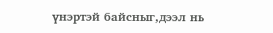үнэртэй байсныг,дээл нь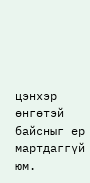цэнхэр өнгөтэй байсныг ер мартдаггүй юм.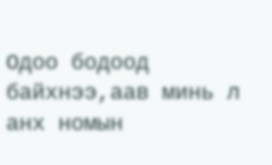Одоо бодоод байхнээ,аав минь л анх номын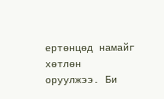ертөнцөд намайг хөтлөн оруулжээ. Би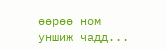өөрөө ном уншиж чадд...